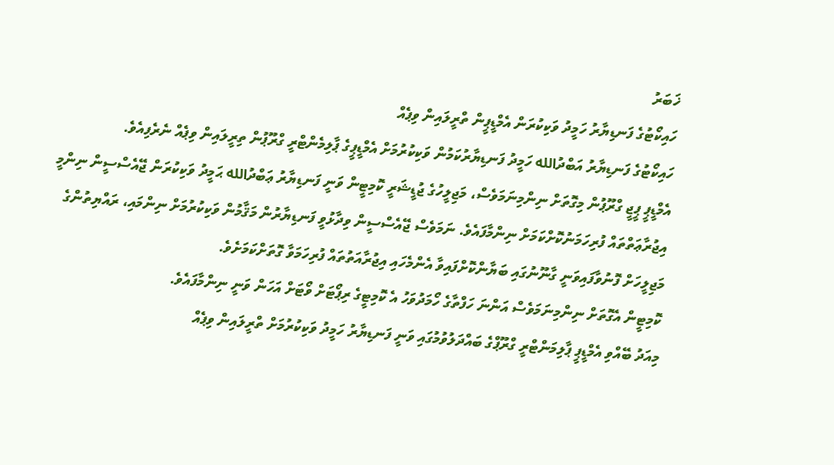ޚަބަރު
ހައިކޯޓުގެ ފަނޑިޔާރު ހަމީދު ވަކިކުރަން އެމްޑީޕީން ތްރީލައިން ވިޕެއް
ހައިކޯޓުގެ ފަނޑިޔާރު އަބްދުالله ހަމީދު ފަނޑިޔާރުކަމުން ވަކިކުރުމަށް އެމްޑީޕީގެ ޕާލިމެންޓްރީ ގްރޫޕުން ތިރީލައިން ވިޕެއް ނެރެފިއެވެ.
އެމްޑީޕީ ޕީޖީ ގްރޫޕުން މިގޮތަށް ނިންމިނަމަވެސް، މަޖިލީހުގެ ޖުޑީޝަރީ ކޮމިޓީން ވަނީ ފަނޑިޔާރު ޢަބްދުالله ޙަމީދު ވަކިކުރަން ޖޭއެސްސީން ނިންމީ އިޖުރާޢަތްތައް ފުރިހަމަނުކޮށްކަމަށް ނިންމާފައެވެ. ނަމަވެސް ޖޭއެސްސީން ވިދާޅުވީ ފަނޑިޔާރުން މަޤާމުން ވަކިކުރުމަށް ނިންމައި، ރައްޔިތުންގެ މަޖިލީހަށް ފޮނުވާފައިވަނީ ގާނޫނުގައި ބަޔާންކޮށްފައިވާ އެންމެހައި އިޖުރާއަތުތައް ފުރިހަމަވާ ގޮތަށްކަމަށެވެ.
ކޮމިޓީން އެގޮތަށް ނިންމިނަމަވެސް އަންނަ ހަފްތާގެ ހޯމަދުވަހު އެ ކޮމިޓީގެ ރިޕޯޓަށް ވޯޓަށް އަހަން ވަނީ ނިންމާފައެވެ.
މިއަދު ބޭއްވި އެމްޑީޕީ ޕާލިމަންޓްރީ ގްރޫޕްގެ ބައްދަލުވުމުގައި ވަނީ ފަނޑިޔާރު ހަމީދު ވަކިކުރުމަށް ތްރީލައިން ވިޕެއް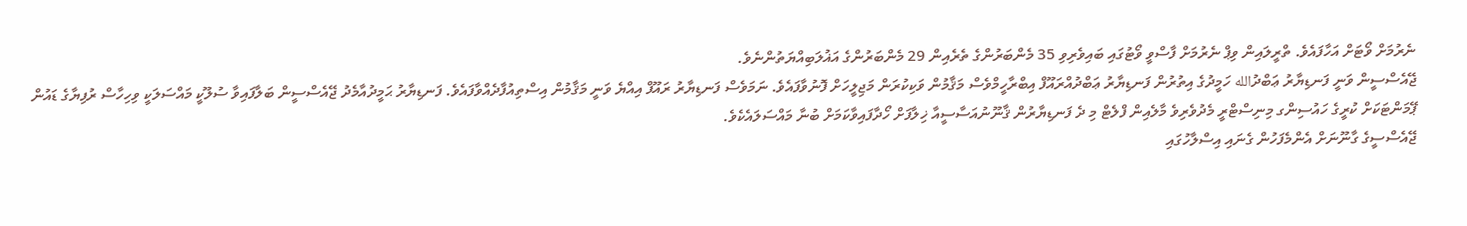ނެރުމަށް ވޯޓަށް އަހާފައެވެ. ތްރީލައިން ވިޕް ނެރުމަށް ފާސްވީ ވޯޓުގައި ބައިވެރިވި 35 މެންބަރުންގެ ތެރެއިން 29 މެންބަރުންގެ އަޣުލަބިއްޔަތުންނެވެ.
ޖޭއެސްސީން ވަނީ ފަނޑިޔާރު ޢަބްދުالله ހަމީދުގެ އިތުރުން ފަނޑިޔާރު ޢަބްދުއްރައޫފް އިބްރާހީމްވެސް މަޤާމުން ވަކިކުރަން މަޖިލީހަށް ފޮނުވާފައެވެ. ނަމަވެސް ފަނޑިޔާރު ރައޫފް އިއްޔެ ވަނީ މަޤާމުން އިސްތިއުފާދެއްވާފައެވެ. ފަނޑިޔާރު ޙަމީދުއާމެދު ޖޭއެސްސީން ބަލާފައިވާ ސުލޫކީ މައްސަލަކީ ވިހިހާސް ރުފިޔާގެ ޑައުން ޕޭމަންޓަކަށް ކުރީގެ ހައުސިންގ މިނިސްޓްރީ މެދުވެރިވެ މާލެއިން ފްލެޓް މި ދެ ފަނޑިޔާރުން ޤާނޫނުއަސާސީއާ ޚިލާފަށް ހޯދާފައިވާކަމަށް ބުނާ މައްސަލައެކެވެ.
ޖޭއެސްސީގެ ގާނޫނަށް އެންމެފަހުން ގެނައި އިސްލާހުގައި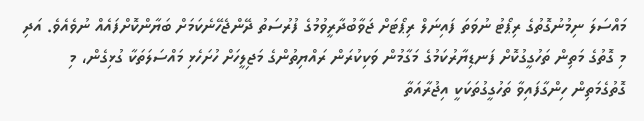މައްސަލަ ނިމުނުގޮތުގެ ރިޕޯޓު ނުވަތަ ފައިނަލް ރިޕޯޓަށް ޖަވާބުދާރީވުމުގެ ފުރުސަތު ދޭންޖެހޭނެކަމަށް ބަޔާންކޮށްފައެއް ނުވެއެވެ. އަދި މި ގޮތުގެ މަތިން ތަހުގީގުކޮށް ފަނޑިޔާރުކަމުގެ މަގާމުން ވަކިކުރަން ރައްޔިތުންގެ މަޖިލީހަށް ހުށަހެޅި މައްސަލަތަކާ ގުޅިގެން، މި ގޮތުގެމަތިން ހިންގާފައިވާ ތަހުގީގުތަކަކީ އިޖުރާއަތާ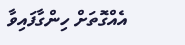އެއްގޮތަށް ހިންގާފައިވާ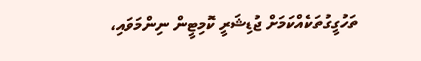ތަހުގީގުތަކެއްކަމަށް ޖުޑިޝަރީ ކޮމިޓީން ނިންމަވައި،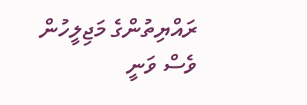ރައްޔިތުންގެ މަޖިލީހުން ވެސް ވަނީ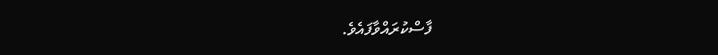ފާސްކުރައްވާފައެވެ.